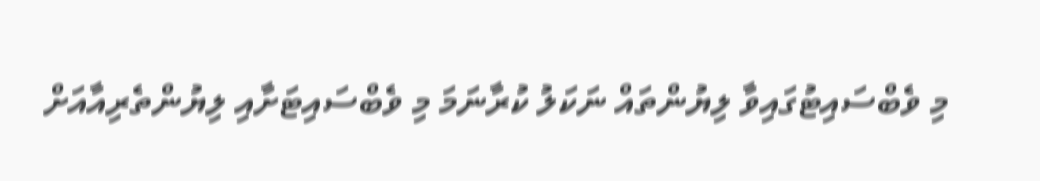މި ވެބްސައިޓުގައިވާ ލިޔުންތައް ނަކަލު ކުރާނަމަ މި ވެބްސައިޓަށާއި ލިޔުންތެރިއާއަށް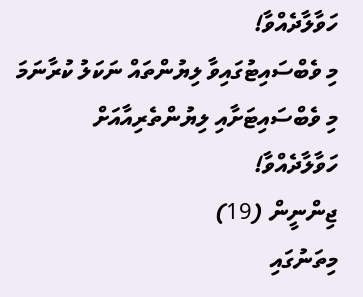ހަވާލާދެއްވާ!
މި ވެބްސައިޓުގައިވާ ލިޔުންތައް ނަކަލު ކުރާނަމަ މި ވެބްސައިޓަށާއި ލިޔުންތެރިއާއަށް ހަވާލާދެއްވާ!
ޖިންނީން (19)
މިތަނުގައި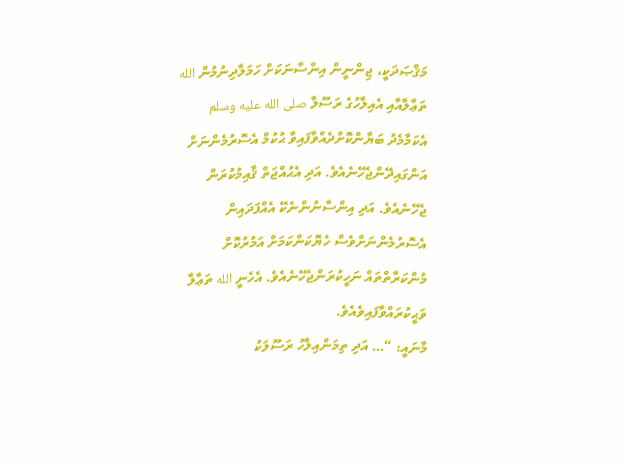މަޤްޞަދަކީ، ޖިންނީން އިންސާނަކަށް ހަމަލާދިނުމުން الله ތަޢާލާއާއި އެއިލާހުގެ ރަސޫލާ صلى الله عليه وسلم އެކަމާމެދު ބަޔާންކޮށްދެއްވާފައިވާ ޙުކުމް އެސޮރުމެންނަށް އަންގައިދޭންޖެހޭނެއެވެ. އަދި އެޙުއްޖަތް ޤާއިމުކުރަން ޖެހޭނެއެވެ. އަދި އިންސާނުންނެކޭ އެއްފަދައިން އެސޮރުމެންނަށްވެސް ހެޔޮކަންކަމަށް އަމުރުކޮށް މުންކަރާތްތައް ނަހީކުރަންޖެހޭނެއެވެ. އެހެނީ الله ތަޢާލާ ވަޙީކުރައްވާފައިވެއެވެ.
މާނައީ: “… އަދި ތިމަންއިލާހު ރަސޫލަކު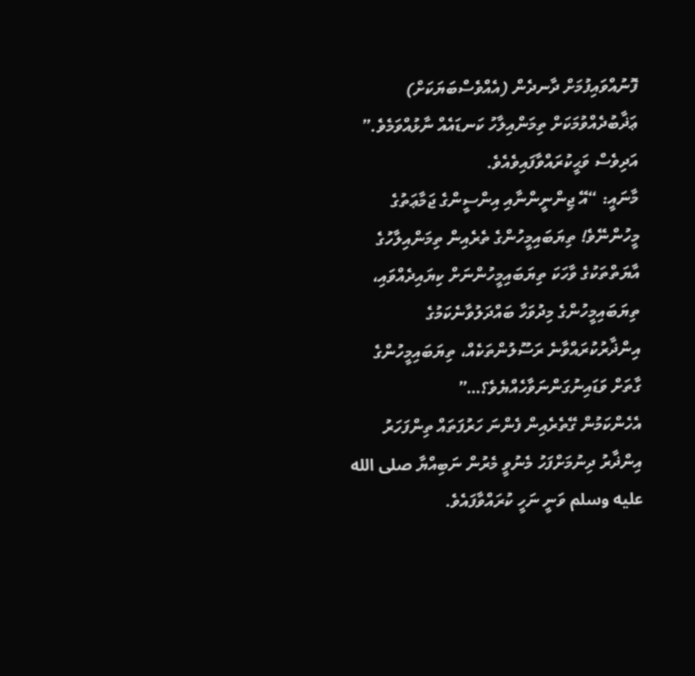ފޮނުއްވައިފުމަށް ދާނދެން (އެއްވެސްބަޔަކަށް) ޢަޛާބުދެއްވުމަކަށް ތިމަންއިލާހު ކަނޑައެއް ނާޅުއްވަމެވެ.”
އަދިވެސް ވަޙީކުރައްވާފައިވެއެވެ.
މާނައީ: “އޭ ޖިންނީންނާއި އިންސީންގެ ޖަމާޢަތުގެ މީހުންނޭވެ! ތިޔަބައިމީހުންގެ ތެރެއިން ތިމަންއިލާހުގެ އާޔަތްތަކުގެ ވާހަކަ ތިޔަބައިމީހުންނަށް ކިޔައިދެއްވައި، ތިޔަބައިމީހުންގެ މިދުވަހާ ބައްދަލުވާނެކަމުގެ އިންޛާރުކުރައްވާނެ ރަސޫލުންތަކެއް، ތިޔަބައިމީހުންގެ ގާތަށް ވަޑައިނުގަންނަވާހެއްޔެވެ؟…”
އެހެންކަމުން ގޭތެރެއިން ފެންނަ ހަރުފަތައް ތިންފަހަރު އިންޛާރު ދިނުމަށްފަހު މެނުވީ މެރުން ނަބިއްޔާ صلى الله عليه وسلم ވަނީ ނަހީ ކުރައްވާފައެވެ.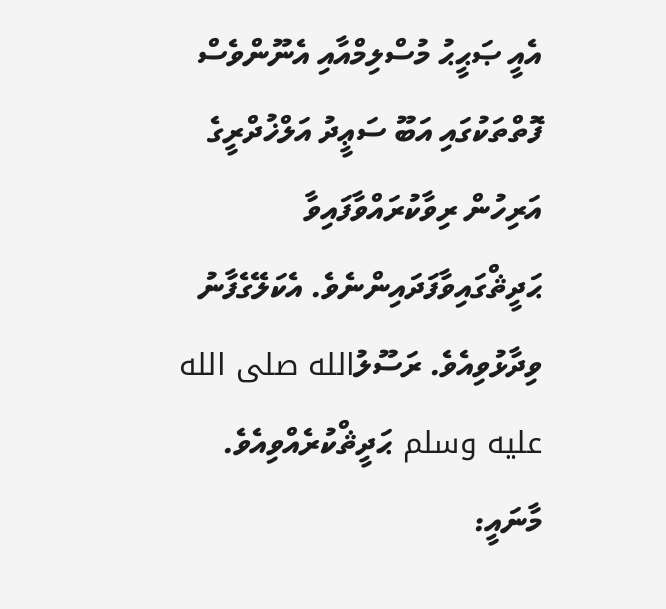އެއީ ޞަޙީޙު މުސްލިމްއާއި އެނޫންވެސް ފޮތްތަކުގައި އަބޫ ސަޢީދު އަލްޚުދްރީގެ އަރިހުން ރިވާކުރައްވާފައިވާ ޙަދީޘްގައިވާފަދައިންނެވެ. އެކަލޭގެފާނު ވިދާޅުވިއެވެ. ރަސޫލުالله صلى الله عليه وسلم ޙަދީޘްކުރެއްވިއެވެ.
މާނައީ: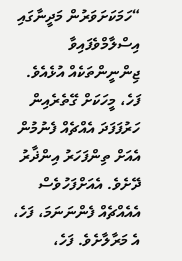“ހަމަކަށަވަރުން މަދީނާގައި އިސްލާމްވެފައިވާ ޖިންނީންތަކެއް އުޅެއެވެ. ފަހެ، މީހަކަށް ގޭތެރެއިން ހަރުފަފަދަ އެއްޗެއް ފެނުމުން އެއަށް ތިންފަހަރު އިންޛާރު ދޭށެވެ. އެއަށްފަހުވެސް އެއެއްޗެއް ފެންނަނަމަ، ފަހެ، އެ މަރާލާށެވެ. ފަހެ،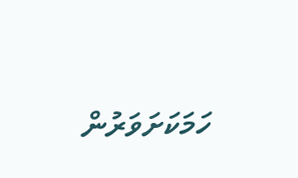ހަމަކަށަވަރުން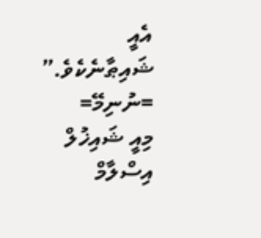އެއީ ޝައިޠާނެކެވެ.”
=ނުނިމޭ=
މިއީ ޝައިޚުލް އިސްލާމް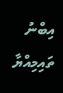އިބްނު ތައިމިއްޔާ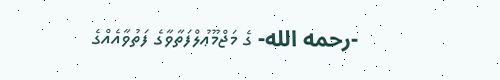-رحمه الله- ގެ މަޖްމޫޢުލްފަތާވާގެ ފަތުވާއެއްގެ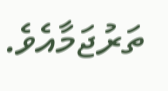ތަރުޖަމާއެވެ.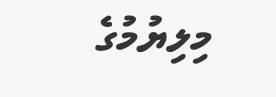މިލިޔުމުގެ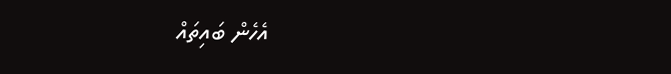އެހެން ބައިތައް